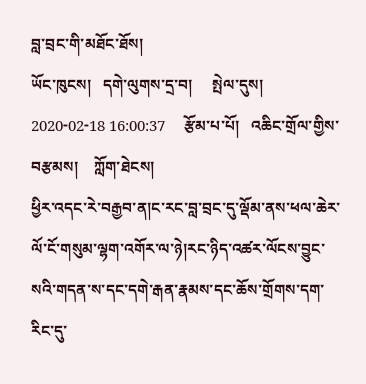བླ་བྲང་གི་མཐོང་ཐོས།
ཡོང་ཁུངས།   དགེ་ལུགས་དྲ་བ།     སྤེལ་དུས།  2020-02-18 16:00:37     རྩོམ་པ་པོ།   འཆིང་གྲོལ་གྱིས་བརྩམས།    ཀློག་ཐེངས།
ཕྱིར་འདང་རེ་བརྒྱབ་ན།ང་རང་བླ་བྲང་དུ་ལྡོམ་ནས་ཕལ་ཆེར་ལོ་ངོ་གསུམ་ལྷག་འགོར་ལ་ཉེ།རང་ཉིད་འཚར་ལོངས་བྱུང་སའི་གདན་ས་དང་དགེ་རྒན་རྣམས་དང་ཆོས་གྲོགས་དག་རིང་དུ་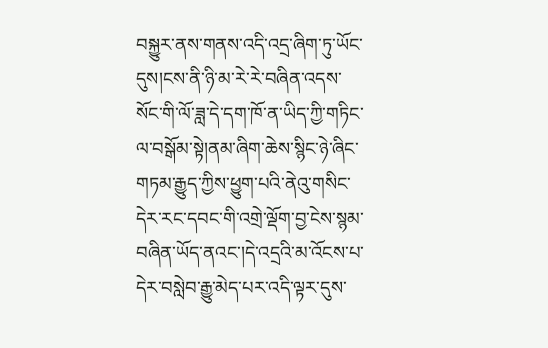བསྐྱུར་ནས་གནས་འདི་འདྲ་ཞིག་ཏུ་ཡོང་དུས།ངས་ནི་ཉི་མ་རེ་རེ་བཞིན་འདས་སོང་གི་ལོ་ཟླ་དེ་དག་ཁོ་ན་ཡིད་ཀྱི་གཏིང་ལ་བསྒོམ་སྟེ།ནམ་ཞིག་ཆེས་སྙིང་ཉེ་ཞིང་གཏམ་རྒྱུད་ཀྱིས་ཕྱུག་པའི་ནེའུ་གསིང་དེར་རང་དབང་གི་འགྲེ་ལྡོག་བྱ་ངེས་སྙམ་བཞིན་ཡོད་ནའང་།དེ་འདྲའི་མ་འོངས་པ་དེར་བསླེབ་རྒྱུ་མེད་པར་འདི་ལྟར་དུས་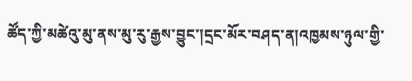ཚོད་ཀྱི་མཚེའུ་མུ་ནས་མུ་རུ་རྒྱས་བྱུང་།དྲང་མོར་བཤད་ན།འཁྱམས་ཉུལ་གྱི་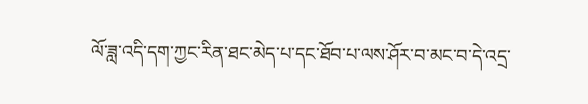ལོ་ཟླ་འདི་དག་ཀྱང་རིན་ཐང་མེད་པ་དང་ཐོབ་པ་ལས་ཤོར་བ་མང་བ་དེ་འདྲ་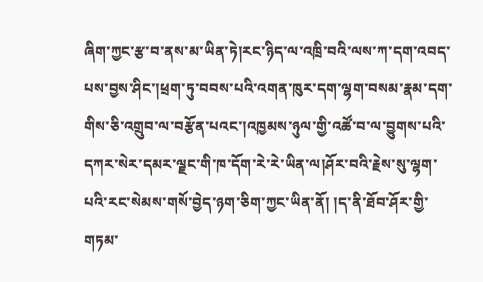ཞིག་ཀྱང་རྩ་བ་ནས་མ་ཡིན་ཏེ།རང་ཉིད་ལ་འཁྲི་བའི་ལས་ཀ་དག་འབད་པས་བྱས་ཤིང་།ཕྲག་ཏུ་བབས་པའི་འགན་ཁུར་དག་ལྷག་བསམ་རྣམ་དག་གིས་ཅི་འགྲུབ་ལ་བརྩོན་པའང་།འཁྱམས་ཉུལ་གྱི་འཚོ་བ་ལ་བྱུགས་པའི་དཀར་སེར་དམར་ལྗང་གི་ཁ་དོག་རེ་རེ་ཡིན་ལ།ཤོར་བའི་རྗེས་སུ་ལྷག་པའི་རང་སེམས་གསོ་བྱེད་ཉག་ཅིག་ཀྱང་ཡིན་ནོ། །ད་ནི་ཐོབ་ཤོར་གྱི་གཏམ་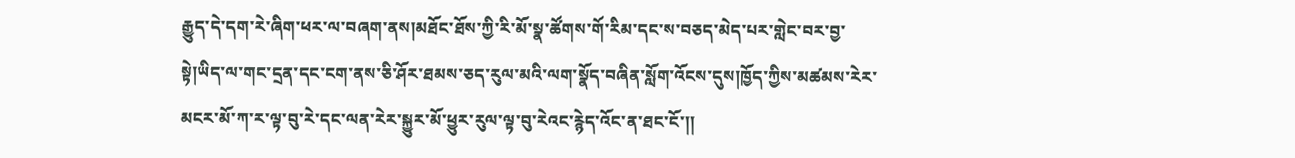རྒྱུད་དེ་དག་རེ་ཞིག་ཕར་ལ་བཞག་ནས།མཐོང་ཐོས་ཀྱི་རི་མོ་སྣ་ཚོགས་གོ་རིམ་དང་ས་བཅད་མེད་པར་གླེང་བར་བྱ་སྟེ།ཡིད་ལ་གང་དྲན་དང་ངག་ནས་ཅི་ཤོར་ཐམས་ཅད་རུལ་མའི་ལག་སྣོད་བཞིན་སློག་འོངས་དུས།ཁྱོད་ཀྱིས་མཚམས་རེར་མངར་མོ་ཀ་ར་ལྟ་བུ་རེ་དང་ལན་རེར་སྐྱུར་མོ་ཕྱུར་རུལ་ལྟ་བུ་རེའང་རྙེད་འོང་ན་ཐང་ངོ་།།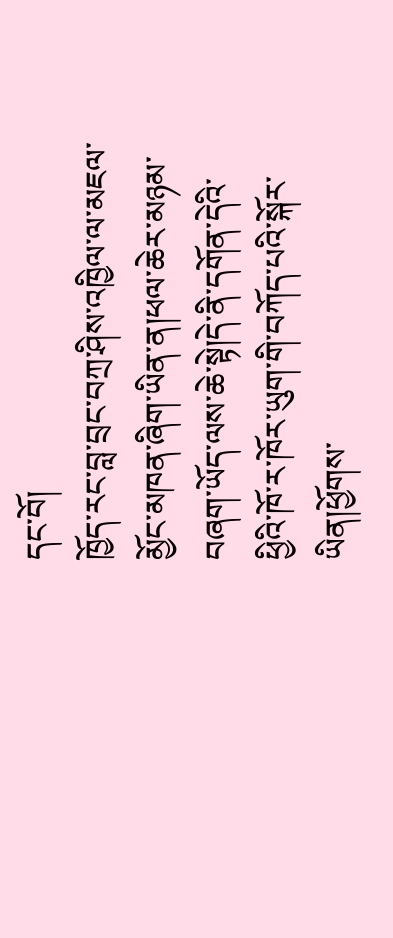དང་བོ།
ཁྱོད་རང་བླ་བྲང་བཀྲ་ཤིས་འཁྱིལ་ལ་མཇལ་མྱོང་མཁན་ཞིག་ཡིན་ན།ཕལ་ཆེར་མཉམ་བཞག་ཡོད་ལས་ཆེ་སྟེ།དེ་ནི་དགོན་དེའི་ཕྱིའི་ཁོ་ར་ཁོར་ཡུག་གི་བཀོད་པའི་སྐོར་ཡིན།ཕྱོགས་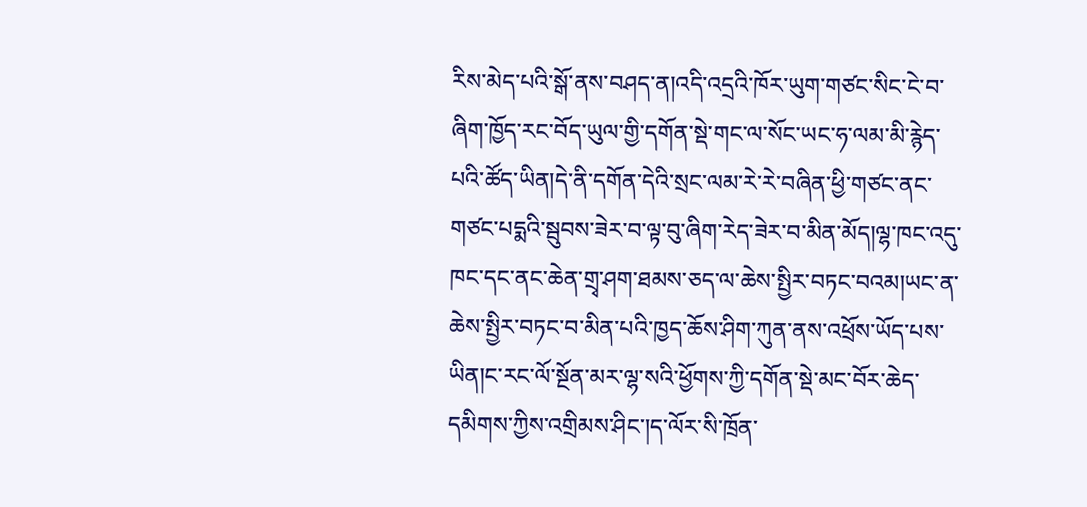རིས་མེད་པའི་སྒོ་ནས་བཤད་ན།འདི་འདྲའི་ཁོར་ཡུག་གཙང་སིང་ངེ་བ་ཞིག་ཁྱོད་རང་བོད་ཡུལ་གྱི་དགོན་སྡེ་གང་ལ་སོང་ཡང་ཧ་ལམ་མི་རྙེད་པའི་ཚོད་ཡིན།དེ་ནི་དགོན་དེའི་སྲང་ལམ་རེ་རེ་བཞིན་ཕྱི་གཙང་ནང་གཙང་པདྨའི་སྦུབས་ཟེར་བ་ལྟ་བུ་ཞིག་རེད་ཟེར་བ་མིན་མོད།ལྷ་ཁང་འདུ་ཁང་དང་ནང་ཆེན་གྲྭ་ཤག་ཐམས་ཅད་ལ་ཆེས་སྤྱིར་བཏང་བའམ།ཡང་ན་ཆེས་སྤྱིར་བཏང་བ་མིན་པའི་ཁྱད་ཆོས་ཤིག་ཀུན་ནས་འཕྲོས་ཡོད་པས་ཡིན།ང་རང་ལོ་སྔོན་མར་ལྷ་སའི་ཕྱོགས་ཀྱི་དགོན་སྡེ་མང་བོར་ཆེད་དམིགས་ཀྱིས་འགྲིམས་ཤིང་།ད་ལོར་སི་ཁྲོན་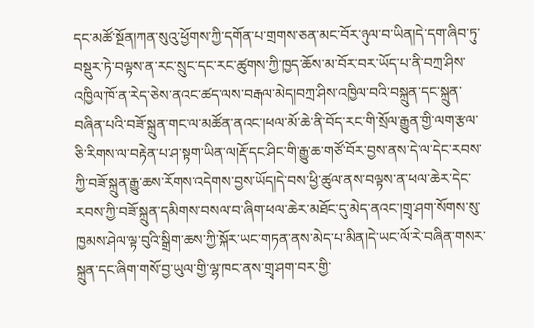དང་མཚོ་སྔོན།ཀན་སུའུ་ཕྱོགས་ཀྱི་དགོན་པ་གྲགས་ཅན་མང་བོར་ཉུལ་བ་ཡིན།དེ་དག་ཞིབ་ཏུ་བསྡུར་ཏེ་བལྟས་ན་རང་སྲུང་དང་རང་ཚུགས་ཀྱི་ཁྱད་ཆོས་མ་བོར་བར་ཡོད་པ་ནི་བཀྲ་ཤིས་འཁྱིལ་ཁོ་ན་རེད་ཅེས་ནའང་ཚད་ལས་བརྒལ་མེད།བཀྲ་ཤིས་འཁྱིལ་བའི་བསྐྲུན་དང་སྐྲུན་བཞིན་པའི་བཟོ་སྐྲུན་གང་ལ་མཚོན་ནའང་།ཕལ་མོ་ཆེ་ནི་བོད་རང་གི་སྲོལ་རྒྱུན་གྱི་ལག་རྩལ་ཅི་རིགས་ལ་བརྟེན་པ་ཤ་སྟག་ཡིན་ལ།རྡོ་དང་ཤིང་གི་རྒྱུ་ཆ་གཙོ་བོར་བྱས་ནས་དེ་ལ་དེང་རབས་ཀྱི་བཟོ་སྐྲུན་རྒྱུ་ཆས་རོགས་འདེགས་བྱས་ཡོད།དེ་བས་ཕྱི་ཚུལ་ནས་བལྟས་ན་ཕལ་ཆེར་དེང་རབས་ཀྱི་བཟོ་སྐྲུན་དམིགས་བསལ་བ་ཞིག་ཕལ་ཆེར་མཐོང་དུ་མེད་ནའང་།གྲྭ་ཤག་སོགས་སུ་ཁྱམས་ཤེལ་ལྟ་བུའི་སྒྲིག་ཆས་ཀྱི་སྐོར་ཡང་གཏན་ནས་མེད་པ་མིན།དེ་ཡང་ལོ་རེ་བཞིན་གསར་སྐྲུན་དང་ཞིག་གསོ་བྱ་ཡུལ་གྱི་ལྷ་ཁང་ནས་གྲྭ་ཤག་བར་གྱི་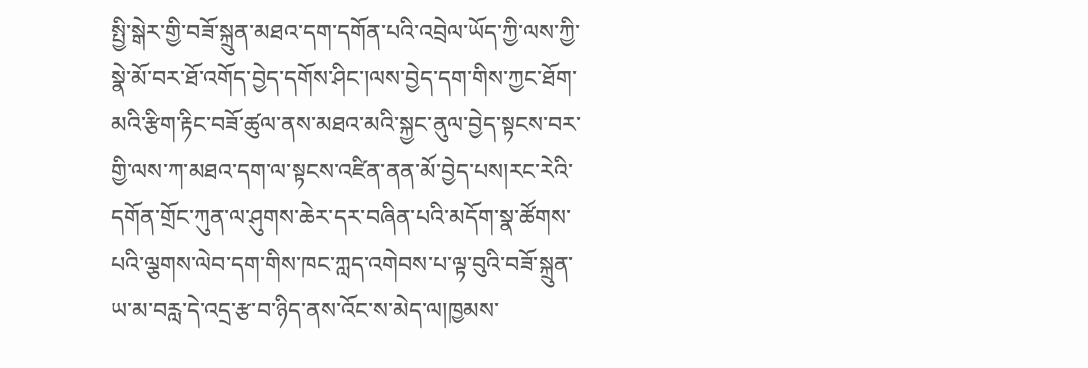སྤྱི་སྒེར་གྱི་བཟོ་སྐྲུན་མཐའ་དག་དགོན་པའི་འབྲེལ་ཡོད་ཀྱི་ལས་ཀྱི་སྣེ་མོ་བར་ཐོ་འགོད་བྱེད་དགོས་ཤིང་།ལས་བྱེད་དག་གིས་ཀྱང་ཐོག་མའི་རྩིག་རྟིང་བཟོ་ཚུལ་ནས་མཐའ་མའི་སྐྱང་ནུལ་བྱེད་སྟངས་བར་གྱི་ལས་ཀ་མཐའ་དག་ལ་སྟངས་འཛིན་ནན་མོ་བྱེད་པས།རང་རེའི་དགོན་གྲོང་ཀུན་ལ་ཤུགས་ཆེར་དར་བཞིན་པའི་མདོག་སྣ་ཚོགས་པའི་ལྕགས་ལེབ་དག་གིས་ཁང་ཀླད་འགེབས་པ་ལྟ་བུའི་བཟོ་སྐྲུན་ཡ་མ་བརླ་དེ་འདྲ་རྩ་བ་ཉིད་ནས་འོང་ས་མེད་ལ།ཁྱམས་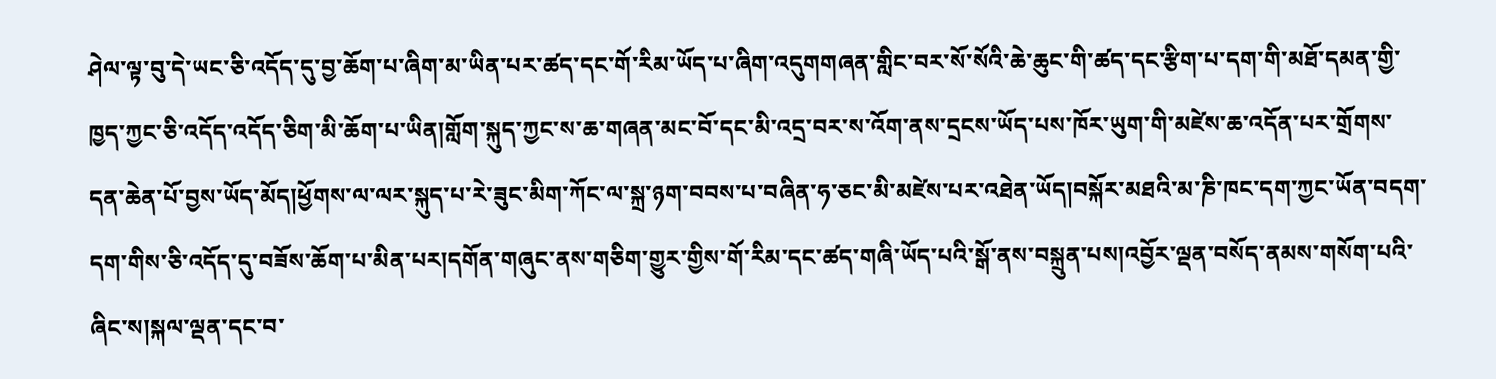ཤེལ་ལྟ་བུ་དེ་ཡང་ཅི་འདོད་དུ་བྱ་ཆོག་པ་ཞིག་མ་ཡིན་པར་ཚད་དང་གོ་རིམ་ཡོད་པ་ཞིག་འདུགགཞན་གླིང་བར་སོ་སོའི་ཆེ་ཆུང་གི་ཚད་དང་རྩིག་པ་དག་གི་མཐོ་དམན་གྱི་ཁྱད་ཀྱང་ཅི་འདོད་འདོད་ཅིག་མི་ཆོག་པ་ཡིན།གློག་སྐུད་ཀྱང་ས་ཆ་གཞན་མང་བོ་དང་མི་འདྲ་བར་ས་འོག་ནས་དྲངས་ཡོད་པས་ཁོར་ཡུག་གི་མཛེས་ཆ་འདོན་པར་གྲོགས་དན་ཆེན་པོ་བྱས་ཡོད་མོད།ཕྱོགས་ལ་ལར་སྐུད་པ་རེ་ཟུང་མིག་ཀོང་ལ་སྐྲ་ཉག་བབས་པ་བཞིན་ཧ་ཅང་མི་མཛེས་པར་འཐེན་ཡོད།བསྐོར་མཐའི་མ་ཎི་ཁང་དག་ཀྱང་ཡོན་བདག་དག་གིས་ཅི་འདོད་དུ་བཟོས་ཆོག་པ་མིན་པར།དགོན་གཞུང་ནས་གཅིག་གྱུར་གྱིས་གོ་རིམ་དང་ཚད་གཞི་ཡོད་པའི་སྒོ་ནས་བསྐྲུན་པས།འབྱོར་ལྡན་བསོད་ནམས་གསོག་པའི་ཞིང་ས།སྐལ་ལྡན་དང་བ་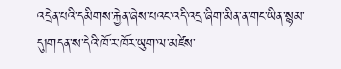འདྲེན་པའི་དམིགས་རྐྱེན་ཞེས་པའང་འདི་འདྲ་ཞིག་མིན་ན་གང་ཡིན་སྙམ་དུ།གདན་ས་དེའི་ཁོ་ར་ཁོར་ཡུག་ལ་མཛེས་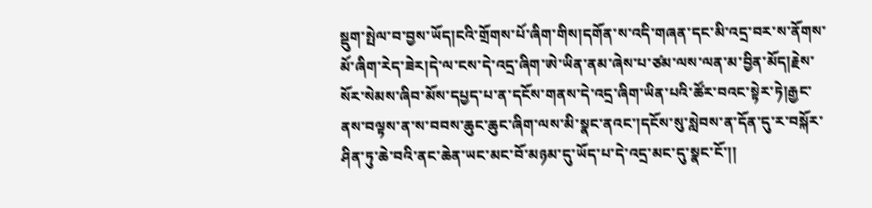སྡུག་སྤེལ་བ་བྱས་ཡོད།ངའི་གྲོགས་པོ་ཞིག་གིས།དགོན་ས་འདི་གཞན་དང་མི་འདྲ་བར་ས་ནོགས་མོ་ཞིག་རེད་ཟེར།དེ་ལ་ངས་དེ་འདྲ་ཞིག་ཨེ་ཡིན་ནམ་ཞེས་པ་ཙམ་ལས་ལན་མ་བྱིན་མོད།རྗེས་སོར་སེམས་ཞིབ་མོས་དཔྱད་པ་ན་དངོས་གནས་དེ་འདྲ་ཞིག་ཡིན་པའི་ཚོར་བའང་སྟེར་ཏེ།རྒྱང་ནས་བལྟས་ན་ས་བབས་ཆུང་ཆུང་ཞིག་ལས་མི་སྣང་ནའང་།དངོས་སུ་སླེབས་ན་དོན་དུ་ར་བསྐོར་ཤིན་ཏུ་ཆེ་བའི་ནང་ཆེན་ཡང་མང་བོ་མཉམ་དུ་ཡོད་པ་དེ་འདྲ་མང་དུ་སྣང་ངོ་།།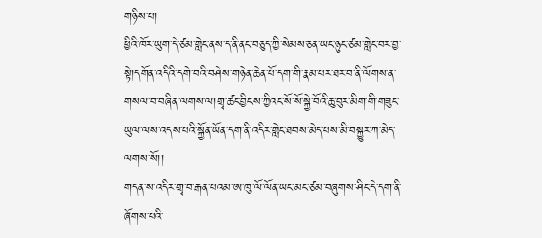གཉིས་པ།
ཕྱིའི་ཁོར་ཡུག་དེ་ཙམ་གླེང་ནས་ད་ནི་ནང་བཅུད་ཀྱི་སེམས་ཅན་ཡང་ཉུང་ཙམ་གླེང་བར་བྱ་སྟེ།དགོན་འདིའི་དགེ་བའི་བཤེས་གཉེན་ཆེན་པོ་དག་གི་རྣམ་པར་ཐར་བ་ནི་ལོགས་ན་གསལ་བ་བཞིན་ལགས་ལ།གྲྭ་ཚང་བྱིངས་ཀྱིའང་སོ་སོ་སྐྱེ་བོའི་ཆུ་བུར་མིག་གི་གཟུང་ཡུལ་ལས་འདས་པའི་སྐྱོན་ཡོན་དག་ནི་འདིར་གླེང་ཐབས་མེད་པས་མི་བསྐྱུར་ཀ་མེད་ལགས་སོ།།
གདན་ས་འདིར་གྲྭ་བ་རྒན་པའམ་ཨ་ཁུ་ལོ་ལོན་ཡང་མང་ཙམ་བཞུགས་ཤིང་དེ་དག་ནི་ཞོགས་པའི་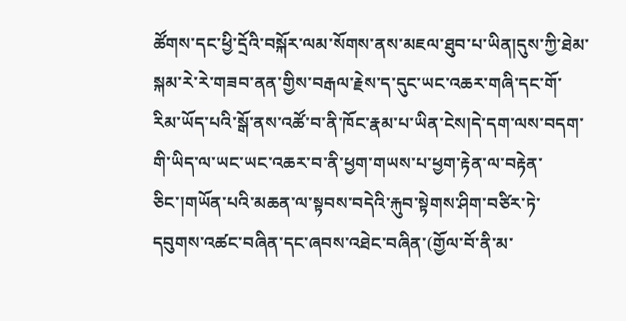ཚོགས་དང་ཕྱི་དྲོའི་བསྐོར་ལམ་སོགས་ནས་མཇལ་ཐུབ་པ་ཡིན།དུས་ཀྱི་ཐེམ་སྐམ་རེ་རེ་གཟབ་ནན་གྱིས་བརྒལ་རྗེས་ད་དུང་ཡང་འཆར་གཞི་དང་གོ་རིམ་ཡོད་པའི་སྒོ་ནས་འཚོ་བ་ནི་ཁོང་རྣམ་པ་ཡིན་ངེས།དེ་དག་ལས་བདག་གི་ཡིད་ལ་ཡང་ཡང་འཆར་བ་ནི་ཕྱག་གཡས་པ་ཕྱག་རྟེན་ལ་བརྟེན་ཅིང་།གཡོན་པའི་མཆན་ལ་སྟབས་བདེའི་རྐུབ་སྟེགས་ཤིག་བཙིར་ཏེ་དབུགས་འཚང་བཞིན་དང་ཞབས་འཐེང་བཞིན་(གྱོལ་བོ་ནི་མ་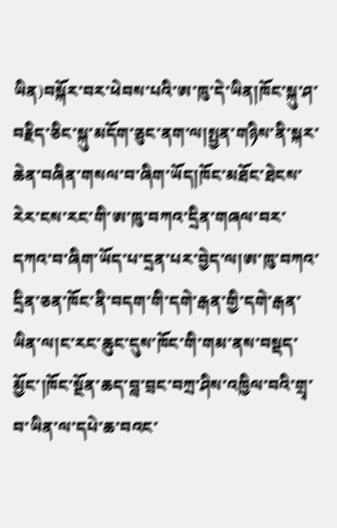ཡིན)བསྐོར་བར་ཕེབས་པའི་ཨ་ཁུ་དེ་ཡིན།ཁོང་སྐུ་ཤ་བརྗིད་ཅིང་སྐུ་མདོག་ཅུང་ནག་ལ།སྤྱན་གཉིས་ནི་སྐར་ཆེན་བཞིན་གསལ་བ་ཞིག་ཡོད།ཁོང་མཐོང་ཐེངས་རེར་ངས་རང་གི་ཨ་ཁུ་བཀའ་དྲིན་གཞལ་བར་དཀའ་བ་ཞིག་ཡོད་པ་དྲན་པར་བྱེད་ལ།ཨ་ཁུ་བཀའ་དྲིན་ཅན་ཁོང་ནི་བདག་གི་དགེ་རྒན་གྱི་དགེ་རྒན་ཡིན་ལ།ང་རང་ཆུང་དུས་ཁོང་གི་གམ་ནས་བསྡད་མྱོང་།ཁོང་སྔོན་ཆད་བླ་བྲང་བཀྲ་ཤིས་འཁྱིལ་བའི་གྲྭ་བ་ཡིན་ལ་དཔེ་ཆ་བའང་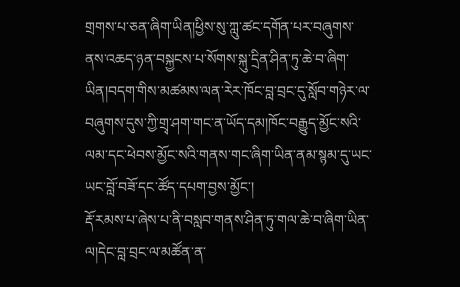གྲགས་པ་ཅན་ཞིག་ཡིན།ཕྱིས་སུ་ཀླུ་ཚང་དགོན་པར་བཞུགས་ནས་འཆད་ཉན་བསྐྱངས་པ་སོགས་སྐུ་དྲིན་ཤིན་ཏུ་ཆེ་བ་ཞིག་ཡིན།བདག་གིས་མཚམས་ལན་རེར་ཁོང་བླ་བྲང་དུ་སློབ་གཉེར་ལ་བཞུགས་དུས་ཀྱི་གྲྭ་ཤག་གང་ན་ཡོད་དམ།ཁོང་བརྒྱུད་མྱོང་སའི་ལམ་དང་ཕེབས་མྱོང་སའི་གནས་གང་ཞིག་ཡིན་ནམ་སྙམ་དུ་ཡང་ཡང་བློ་བཟོ་དང་ཚོད་དཔག་བྱས་མྱོང་།
རྡོ་རམས་པ་ཞེས་པ་ནི་བསླབ་གནས་ཤིན་ཏུ་གལ་ཆེ་བ་ཞིག་ཡིན་ལ།དེང་བླ་བྲང་ལ་མཚོན་ན་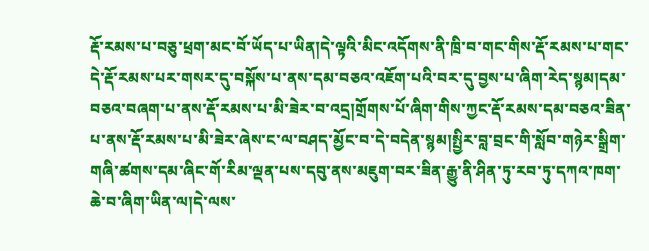རྡོ་རམས་པ་བཅུ་ཕྲག་མང་བོ་ཡོད་པ་ཡིན།དེ་ལྟའི་མིང་འདོགས་ནི་ཁྲི་བ་གང་གིས་རྡོ་རམས་པ་གང་དེ་རྡོ་རམས་པར་གསར་དུ་བསྐོས་པ་ནས་དམ་བཅའ་འཇོག་པའི་བར་དུ་བྱས་པ་ཞིག་རེད་སྙམ།དམ་བཅའ་བཞག་པ་ནས་རྡོ་རམས་པ་མི་ཟེར་བ་འདྲ།གྲོགས་པོ་ཞིག་གིས་ཀྱང་རྡོ་རམས་དམ་བཅའ་ཟིན་པ་ནས་རྡོ་རམས་པ་མི་ཟེར་ཞེས་ང་ལ་བཤད་མྱོང་བ་དེ་བདེན་སྙམ།སྤྱིར་བླ་བྲང་གི་སློབ་གཉེར་སྒྲིག་གཞི་ཚགས་དམ་ཞིང་གོ་རིམ་ལྡན་པས་དབུ་ནས་མཇུག་བར་ཟིན་རྒྱུ་ནི་ཤིན་ཏུ་རབ་ཏུ་དཀའ་ཁག་ཆེ་བ་ཞིག་ཡིན་ལ།དེ་ལས་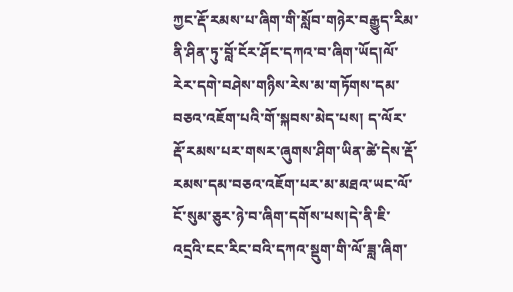ཀྱང་རྡོ་རམས་པ་ཞིག་གི་སློབ་གཉེར་བརྒྱུད་རིམ་ནི་ཤིན་ཏུ་བློ་ངོར་ཤོང་དཀའ་བ་ཞིག་ཡོད།ལོ་རེར་དགེ་བཤེས་གཉིས་རེས་མ་གཏོགས་དམ་བཅའ་འཇོག་པའི་གོ་སྐབས་མེད་པས། ད་ལོར་རྡོ་རམས་པར་གསར་ཞུགས་ཤིག་ཡིན་ཚེ་དེས་རྡོ་རམས་དམ་བཅའ་འཇོག་པར་མ་མཐའ་ཡང་ལོ་ངོ་སུམ་ཅུར་ཉེ་བ་ཞིག་དགོས་པས།དེ་ནི་ཇི་འདྲའི་ངང་རིང་བའི་དཀའ་སྡུག་གི་ལོ་ཟླ་ཞིག་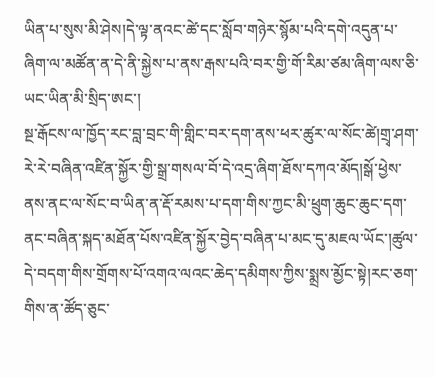ཡིན་པ་སུས་མི་ཤེས།དེ་ལྟ་ནའང་ཚེ་དང་སློབ་གཉེར་སྙོམ་པའི་དགེ་འདུན་པ་ཞིག་ལ་མཚོན་ན་དེ་ནི་སྐྱེས་པ་ནས་རྒས་པའི་བར་གྱི་གོ་རིམ་ཙམ་ཞིག་ལས་ཅི་ཡང་ཡིན་མི་སྲིད་ཨང་།
སྔ་རྒོངས་ལ་ཁྱོད་རང་བླ་བྲང་གི་གླིང་བར་དག་ནས་ཕར་ཚུར་ལ་སོང་ཚེ།གྲྭ་ཤག་རེ་རེ་བཞིན་འཛིན་སྐྱོར་གྱི་སྒྲ་གསལ་བོ་དེ་འདྲ་ཞིག་ཐོས་དཀའ་མོད།སྒོ་ཕྱེས་ནས་ནང་ལ་སོང་བ་ཡིན་ན་རྡོ་རམས་པ་དག་གིས་ཀྱང་མི་ཕྲུག་ཆུང་ཆུང་དག་ནང་བཞིན་སྐད་མཐོན་པོས་འཛིན་སྐྱོར་བྱེད་བཞིན་པ་མང་དུ་མཇལ་ཡོང་།ཚུལ་དེ་བདག་གིས་གྲོགས་པོ་འགའ་ལའང་ཆེད་དམིགས་ཀྱིས་སྨྲས་མྱོང་སྟེ།རང་ཅག་གིས་ན་ཚོད་ཅུང་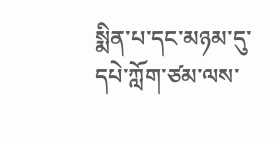སྨིན་པ་དང་མཉམ་དུ་དཔེ་ཀློག་ཙམ་ལས་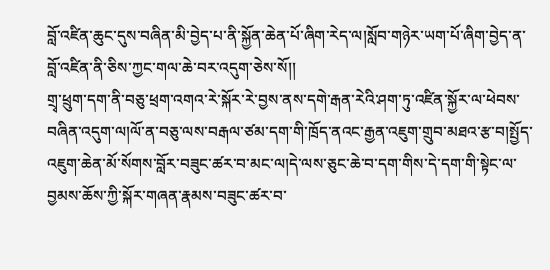བློ་འཛིན་ཆུང་དུས་བཞིན་མི་བྱེད་པ་ནི་སྐྱོན་ཆེན་པོ་ཞིག་རེད་ལ།སློབ་གཉེར་ཡག་པོ་ཞིག་བྱེད་ན་བློ་འཛིན་ནི་ཅིས་ཀྱང་གལ་ཆེ་བར་འདུག་ཅེས་སོ།།
གྲྭ་ཕྲུག་དག་ནི་བཅུ་ཕྲག་འགའ་རེ་སྐོར་རེ་བྱས་ནས་དགེ་རྒན་རེའི་ཤག་ཏུ་འཛིན་སྐྱོར་ལ་ཕེབས་བཞིན་འདུག་ལ།ལོ་ན་བཅུ་ལས་བརྒལ་ཙམ་དག་གི་ཁྲོད་ནའང་རྒྱན་འཇུག་གྲུབ་མཐའ་རྩ་བ།སྤྱོད་འཇུག་ཆེན་མོ་སོགས་བློར་བཟུང་ཚར་བ་མང་ལ།དེ་ལས་ཅུང་ཆེ་བ་དག་གིས་དེ་དག་གི་སྟེང་ལ་བྱམས་ཆོས་ཀྱི་སྐོར་གཞན་རྣམས་བཟུང་ཚར་བ་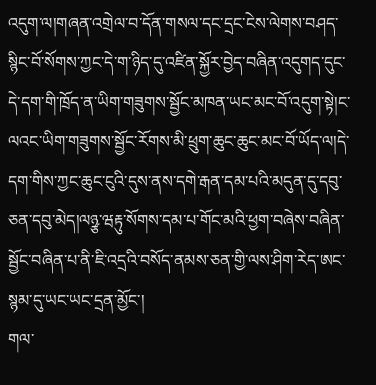འདུག་ལ།གཞན་འགྲེལ་བ་དོན་གསལ་དང་དྲང་ངེས་ལེགས་བཤད་སྙིང་བོ་སོགས་ཀྱང་དེ་ག་ཉིད་དུ་འཛིན་སྐྱོར་བྱེད་བཞིན་འདུགད་དུང་དེ་དག་གི་ཁྲོད་ན་ཡིག་གཟུགས་སྦྱོང་མཁན་ཡང་མང་བོ་འདུག་སྟེ།ང་ལའང་ཡིག་གཟུགས་སྦྱོང་རོགས་མི་ཕྲུག་ཆུང་ཆུང་མང་བོ་ཡོད་ལ།དེ་དག་གིས་ཀྱང་ཆུང་ངུའི་དུས་ནས་དགེ་རྒན་དམ་པའི་མདུན་དུ་དབུ་ཅན་དབུ་མེད།ལཉྩ་ཝརྟུ་སོགས་དམ་པ་གོང་མའི་ཕྱག་བཞེས་བཞིན་སྦྱོང་བཞིན་པ་ནི་ཇི་འདྲའི་བསོད་ནམས་ཅན་གྱི་ལས་ཤིག་རེད་ཨང་སྙམ་དུ་ཡང་ཡང་དྲན་མྱོང་།
གལ་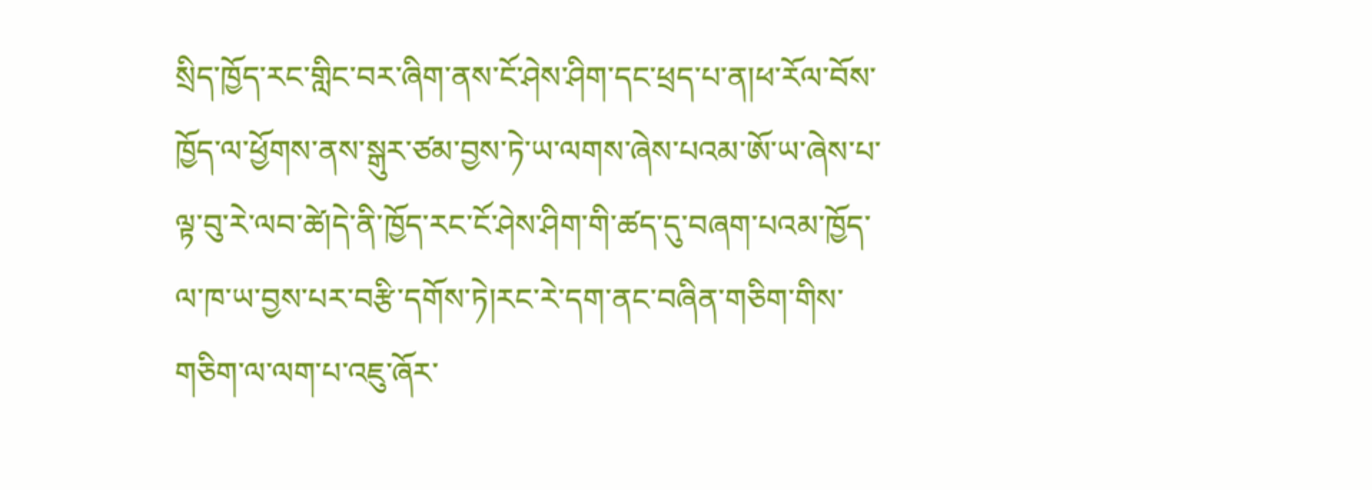སྲིད་ཁྱོད་རང་གླིང་བར་ཞིག་ནས་ངོ་ཤེས་ཤིག་དང་ཕྲད་པ་ན།ཕ་རོལ་བོས་ཁྱོད་ལ་ཕྱོགས་ནས་སྒུར་ཙམ་བྱས་ཏེ་ཡ་ལགས་ཞེས་པའམ་ཨོ་ཡ་ཞེས་པ་ལྟ་བུ་རེ་ལབ་ཚེ།དེ་ནི་ཁྱོད་རང་ངོ་ཤེས་ཤིག་གི་ཚད་དུ་བཞག་པའམ་ཁྱོད་ལ་ཁ་ཡ་བྱས་པར་བརྩི་དགོས་ཏེ།རང་རེ་དག་ནང་བཞིན་གཅིག་གིས་གཅིག་ལ་ལག་པ་འཇུ་ཞོར་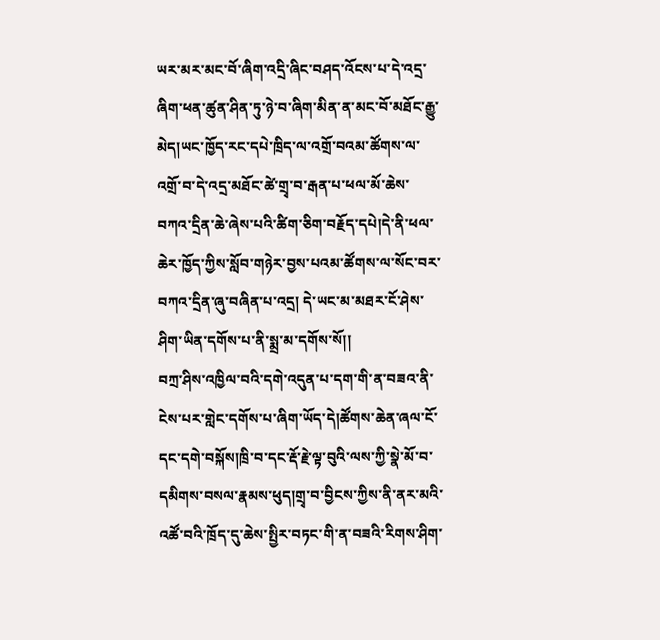ཡར་མར་མང་བོ་ཞིག་འདྲི་ཞིང་བཤད་འོངས་པ་དེ་འདྲ་ཞིག་ཕན་ཚུན་ཤིན་ཏུ་ཉེ་བ་ཞིག་མིན་ན་མང་བོ་མཐོང་རྒྱུ་མེད།ཡང་ཁྱོད་རང་དཔེ་ཁྲིད་ལ་འགྲོ་བའམ་ཚོགས་ལ་འགྲོ་བ་དེ་འདྲ་མཐོང་ཚེ་གྲྭ་བ་རྒན་པ་ཕལ་མོ་ཆེས་བཀའ་དྲིན་ཆེ་ཞེས་པའི་ཚིག་ཅིག་བརྗོད་དཔེ།དེ་ནི་ཕལ་ཆེར་ཁྱོད་ཀྱིས་སློབ་གཉེར་བྱས་པའམ་ཚོགས་ལ་སོང་བར་བཀའ་དྲིན་ཞུ་བཞིན་པ་འདྲ། དེ་ཡང་མ་མཐར་ངོ་ཤེས་ཤིག་ཡིན་དགོས་པ་ནི་སྨྲ་མ་དགོས་སོ།།
བཀྲ་ཤིས་འཁྱིལ་བའི་དགེ་འདུན་པ་དག་གི་ན་བཟའ་ནི་ངེས་པར་གླེང་དགོས་པ་ཞིག་ཡོད་དེ།ཚོགས་ཆེན་ཞལ་ངོ་དང་དགེ་བསྐོས།ཁྲི་བ་དང་རྡོ་རྗེ་ལྟ་བུའི་ལས་ཀྱི་སྣེ་མོ་བ་དམིགས་བསལ་རྣམས་ཕུད།གྲྭ་བ་བྱིངས་ཀྱིས་ནི་ནར་མའི་འཚོ་བའི་ཁྲོད་དུ་ཆེས་སྤྱིར་བཏང་གི་ན་བཟའི་རིགས་ཤིག་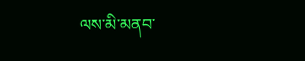ལས་མི་མནབ་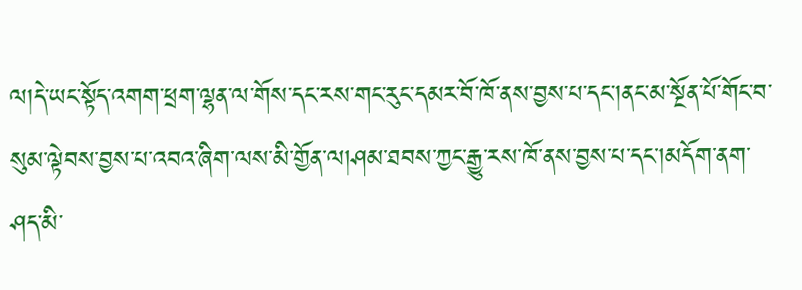ལ།དེ་ཡང་སྟོད་འགག་ཕྲག་ལྷན་ལ་གོས་དང་རས་གང་རུང་དམར་བོ་ཁོ་ནས་བྱས་པ་དང་།ནང་མ་སྔོན་པོ་གོང་བ་སུམ་ལྟེབས་བྱས་པ་འབའ་ཞིག་ལས་མི་གྱོན་ལ།ཤམ་ཐབས་ཀྱང་རྒྱུ་རས་ཁོ་ནས་བྱས་པ་དང་།མདོག་ནག་ཤད་མི་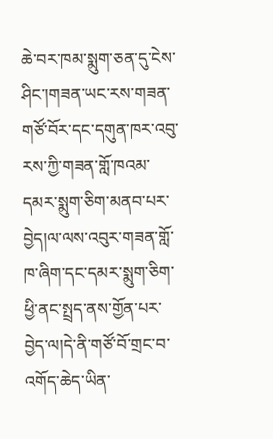ཆེ་བར་ཁམ་སྨུག་ཅན་དུ་ངེས་ཤིང་།གཟན་ཡང་རས་གཟན་གཙོ་བོར་དང་དགུན་ཁར་འབུ་རས་ཀྱི་གཟན་གློ་ཁའམ་དམར་སྨུག་ཅིག་མནབ་པར་བྱེད།ལ་ལས་འབུར་གཟན་གློ་ཁ་ཞིག་དང་དམར་སྨུག་ཅིག་ཕྱི་ནང་སྤྲད་ནས་གྱོན་པར་བྱེད་ལ།དེ་ནི་གཙོ་བོ་གྲང་བ་འགོད་ཆེད་ཡིན་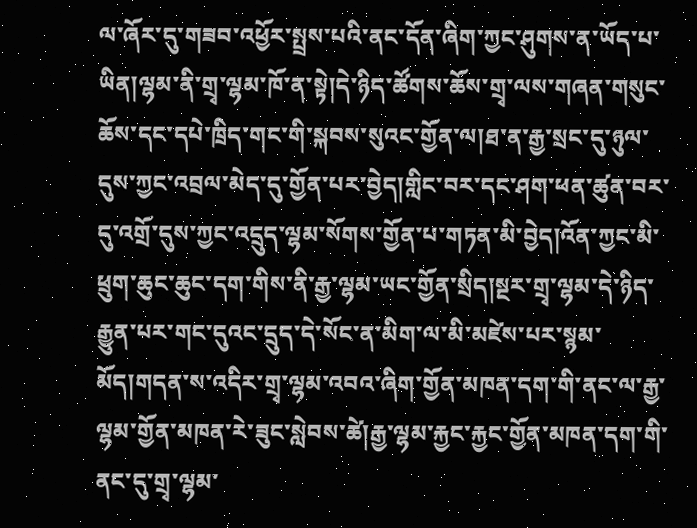ལ་ཞོར་དུ་གཟབ་འཕྱོར་སྤྲས་པའི་ནང་དོན་ཞིག་ཀྱང་ཤུགས་ན་ཡོད་པ་ཡིན།ལྷམ་ནི་གྲྭ་ལྷམ་ཁོ་ན་སྟེ།དེ་ཉིད་ཚོགས་ཆོས་གྲྭ་ལས་གཞན་གསུང་ཆོས་དང་དཔེ་ཁྲིད་གང་གི་སྐབས་སུའང་གྱོན་ལ།ཐ་ན་རྒྱ་སྲང་དུ་ཉུལ་དུས་ཀྱང་འབྲལ་མེད་དུ་གྱོན་པར་བྱེད།གླིང་བར་དང་ཤག་ཕན་ཚུན་བར་དུ་འགྲོ་དུས་ཀྱང་འདྲུད་ལྷམ་སོགས་གྱོན་པ་གཏན་མི་བྱེད།འོན་ཀྱང་མི་ཕྲུག་ཆུང་ཆུང་དག་གིས་ནི་རྒྱ་ལྷམ་ཡང་གྱོན་སྲིད།སྔར་གྲྭ་ལྷམ་དེ་ཉིད་རྒྱུན་པར་གང་དུའང་དྲུད་དེ་སོང་ན་མིག་ལ་མི་མཛེས་པར་སྙམ་མོད།གདན་ས་འདིར་གྲྭ་ལྷམ་འབའ་ཞིག་གྱོན་མཁན་དག་གི་ནང་ལ་རྒྱ་ལྷམ་གྱོན་མཁན་རེ་ཟུང་སླེབས་ཚེ།རྒྱ་ལྷམ་རྐྱང་རྐྱང་གྱོན་མཁན་དག་གི་ནང་དུ་གྲྭ་ལྷམ་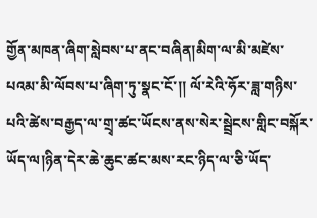གྱོན་མཁན་ཞིག་སླེབས་པ་ནང་བཞིན།མིག་ལ་མི་མཛེས་པའམ་མི་ལོབས་པ་ཞིག་ཏུ་སྣང་ངོ་།། ལོ་རེའི་ཧོར་ཟླ་གཉིས་པའི་ཚེས་བརྒྱད་ལ་གྲྭ་ཚང་ཡོངས་ནས་སེར་སྦྲེངས་གླིང་བསྐོར་ཡོད་ལ།ཉིན་དེར་ཆེ་ཆུང་ཚང་མས་རང་ཉིད་ལ་ཅི་ཡོད་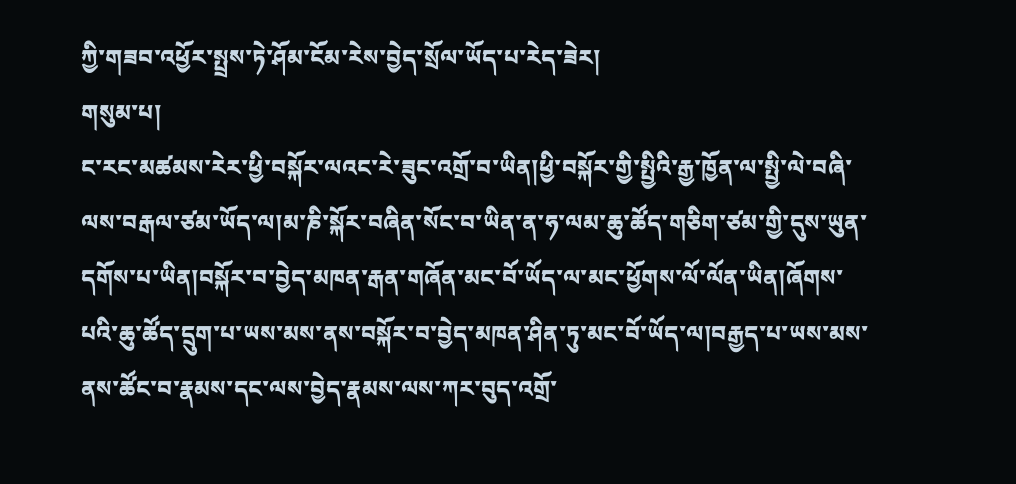ཀྱི་གཟབ་འཕྱོར་སྤྲས་ཏེ་ཤོམ་ངོམ་རེས་བྱེད་སྲོལ་ཡོད་པ་རེད་ཟེར།
གསུམ་པ།
ང་རང་མཚམས་རེར་ཕྱི་བསྐོར་ལའང་རེ་ཟུང་འགྲོ་བ་ཡིན།ཕྱི་བསྐོར་གྱི་སྤྱིའི་རྒྱ་ཁྱོན་ལ་སྤྱི་ལེ་བཞི་ལས་བརྒལ་ཙམ་ཡོད་ལ།མ་ཎི་སྐོར་བཞིན་སོང་བ་ཡིན་ན་ཧ་ལམ་ཆུ་ཚོད་གཅིག་ཙམ་གྱི་དུས་ཡུན་དགོས་པ་ཡིན།བསྐོར་བ་བྱེད་མཁན་རྒན་གཞོན་མང་བོ་ཡོད་ལ་མང་ཕྱོགས་ལོ་ལོན་ཡིན།ཞོགས་པའི་ཆུ་ཚོད་དྲུག་པ་ཡས་མས་ནས་བསྐོར་བ་བྱེད་མཁན་ཤིན་ཏུ་མང་བོ་ཡོད་ལ།བརྒྱད་པ་ཡས་མས་ནས་ཚོང་བ་རྣམས་དང་ལས་བྱེད་རྣམས་ལས་ཀར་བུད་འགྲོ་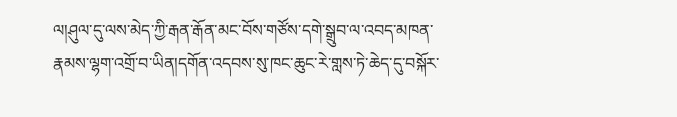ལ།ཤུལ་དུ་ལས་མེད་ཀྱི་རྒན་རྒོན་མང་བོས་གཙོས་དགེ་སྒྲུབ་ལ་འབད་མཁན་རྣམས་ལྷག་འགྲོ་བ་ཡིན།དགོན་འདབས་སུ་ཁང་ཆུང་རེ་གླས་ཏེ་ཆེད་དུ་བསྐོར་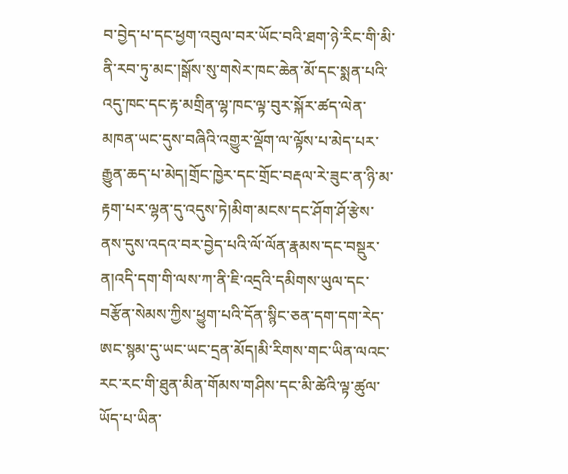བ་བྱེད་པ་དང་ཕྱག་འབུལ་བར་ཡོང་བའི་ཐག་ཉེ་རིང་གི་མི་ནི་རབ་ཏུ་མང་།སྒོས་སུ་གསེར་ཁང་ཆེན་མོ་དང་སྨན་པའི་འདུ་ཁང་དང་རྟ་མགྲིན་ལྷ་ཁང་ལྟ་བུར་སྐོར་ཚད་ལེན་མཁན་ཡང་དུས་བཞིའི་འགྱུར་ལྡོག་ལ་ལྟོས་པ་མེད་པར་རྒྱུན་ཆད་པ་མེད།གྲོང་ཁྱེར་དང་གྲོང་བརྡལ་རེ་ཟུང་ན་ཉི་མ་རྟག་པར་ལྷན་དུ་འདུས་ཏེ།མིག་མངས་དང་ཤོག་ཤོ་རྩེས་ནས་དུས་འདའ་བར་བྱེད་པའི་ལོ་ལོན་རྣམས་དང་བསྡུར་ན།འདི་དག་གི་ལས་ཀ་ནི་ཇི་འདྲའི་དམིགས་ཡུལ་དང་བརྩོན་སེམས་ཀྱིས་ཕྱུག་པའི་དོན་སྙིང་ཅན་དག་དག་རེད་ཨང་སྙམ་དུ་ཡང་ཡང་དྲན་མོད།མི་རིགས་གང་ཡིན་ལའང་རང་རང་གི་ཐུན་མིན་གོམས་གཤིས་དང་མི་ཚེའི་ལྟ་ཚུལ་ཡོད་པ་ཡིན་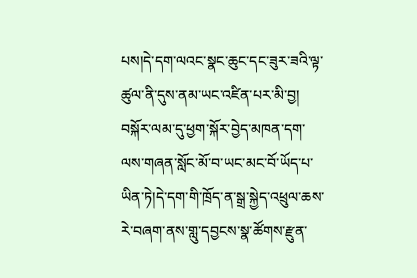པས།དེ་དག་ལའང་སྣང་ཆུང་དང་ཟུར་ཟའི་ལྟ་ཚུལ་ནི་དུས་ནམ་ཡང་འཛིན་པར་མི་བྱ།
བསྐོར་ལམ་དུ་ཕྱག་སྐོར་བྱེད་མཁན་དག་ལས་གཞན་སློང་མོ་བ་ཡང་མང་བོ་ཡོད་པ་ཡིན་ཏེ།དེ་དག་གི་ཁྲོད་ན་སྒྲ་སྐྱེད་འཕྲུལ་ཆས་རེ་བཞག་ནས་གླུ་དབྱངས་སྣ་ཚོགས་རྫུན་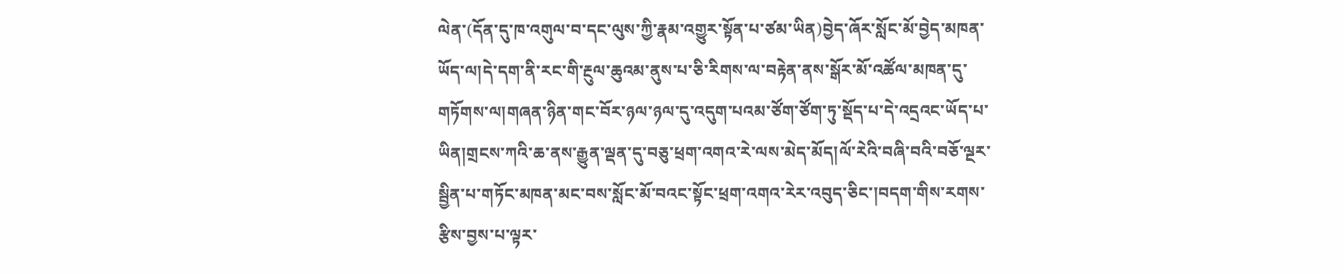ལེན་(དོན་དུ་ཁ་འགུལ་བ་དང་ལུས་ཀྱི་རྣམ་འགྱུར་སྟོན་པ་ཙམ་ཡིན)བྱེད་ཞོར་སློང་མོ་བྱེད་མཁན་ཡོད་ལ།དེ་དག་ནི་རང་གི་རྔུལ་ཆུའམ་ནུས་པ་ཅི་རིགས་ལ་བརྟེན་ནས་སྒོར་མོ་འཚོལ་མཁན་དུ་གཏོགས་ལ།གཞན་ཉིན་གང་བོར་ཉལ་ཉལ་དུ་འདུག་པའམ་ཙོག་ཙོག་ཏུ་སྡོད་པ་དེ་འདྲའང་ཡོད་པ་ཡིན།གྲངས་ཀའི་ཆ་ནས་རྒྱུན་ལྡན་དུ་བཅུ་ཕྲག་འགའ་རེ་ལས་མེད་མོད།ལོ་རེའི་བཞི་བའི་བཅོ་ལྔར་སྦྱིན་པ་གཏོང་མཁན་མང་བས་སློང་མོ་བའང་སྟོང་ཕྲག་འགའ་རེར་འབུད་ཅིང་།བདག་གིས་རགས་རྩིས་བྱས་པ་ལྟར་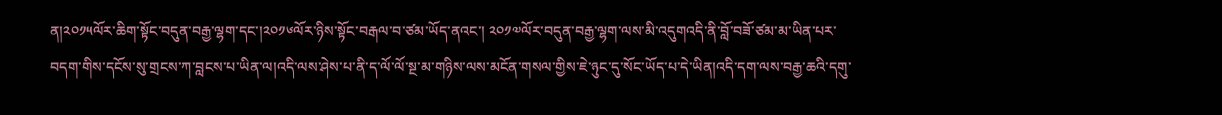ན།༢༠༡༥ལོར་ཆིག་སྟོང་བདུན་བརྒྱ་ལྷག་དང་།༢༠༡༦ལོར་ཉིས་སྟོང་བརྒལ་བ་ཙམ་ཡོད་ནའང་། ༢༠༡༧ལོར་བདུན་བརྒྱ་ལྷག་ལས་མི་འདུགའདི་ནི་བློ་བཟོ་ཙམ་མ་ཡིན་པར་བདག་གིས་དངོས་སུ་གྲངས་ཀ་བླངས་པ་ཡིན་ལ།འདི་ལས་ཤེས་པ་ནི་ད་ལོ་ལོ་སྔ་མ་གཉིས་ལས་མངོན་གསལ་གྱིས་ཇེ་ཉུང་དུ་སོང་ཡོད་པ་དེ་ཡིན།འདི་དག་ལས་བརྒྱ་ཆའི་དགུ་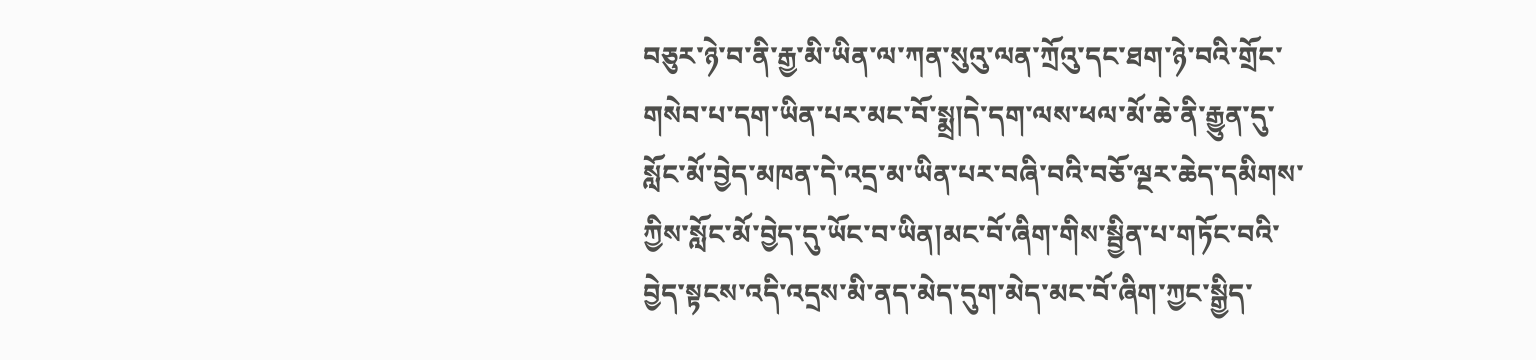བཅུར་ཉེ་བ་ནི་རྒྱ་མི་ཡིན་ལ་ཀན་སུའུ་ལན་ཀྲོའུ་དང་ཐག་ཉེ་བའི་གྲོང་གསེབ་པ་དག་ཡིན་པར་མང་བོ་སྨྲ།དེ་དག་ལས་ཕལ་མོ་ཆེ་ནི་རྒྱུན་དུ་སློང་མོ་བྱེད་མཁན་དེ་འདྲ་མ་ཡིན་པར་བཞི་བའི་བཅོ་ལྔར་ཆེད་དམིགས་ཀྱིས་སློང་མོ་བྱེད་དུ་ཡོང་བ་ཡིན།མང་བོ་ཞིག་གིས་སྦྱིན་པ་གཏོང་བའི་བྱེད་སྟངས་འདི་འདྲས་མི་ནད་མེད་དུག་མེད་མང་བོ་ཞིག་ཀྱང་སྒྱིད་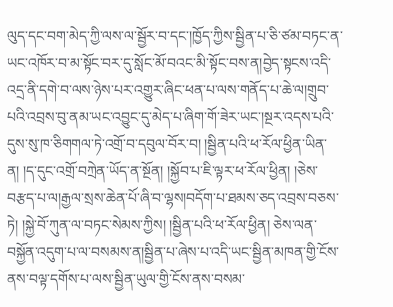ལུད་དང་བག་མེད་ཀྱི་ལས་ལ་སྦྱོར་བ་དང་།ཁྱོད་ཀྱིས་སྦྱིན་པ་ཅི་ཙམ་བཏང་ན་ཡང་འཁོར་བ་མ་སྟོང་བར་དུ་སློང་མོ་བའང་མི་སྟོང་བས་ན།བྱེད་སྟངས་འདི་འདྲ་ནི་དགེ་བ་ལས་ཉེས་པར་འགྱུར་ཞིང་ཕན་པ་ལས་གནོད་པ་ཆེ་ལ།གྲུབ་པའི་འབྲས་བུ་ནམ་ཡང་འབྱུང་དུ་མེད་པ་ཞིག་གོ་ཟེར་ཡང་།སྔར་འདས་པའི་དུས་སུ་ཁ་ཅིགགལ་ཏེ་འགྲོ་བ་དབུལ་བོར་བ། །སྦྱིན་པའི་ཕ་རོལ་ཕྱིན་ཡིན་ན། །ད་དུང་འགྲོ་བཀྲེན་ཡོད་ན་སྔོན། །སྐྱོབ་པ་ཇི་ལྟར་ཕ་རོལ་ཕྱིན། །ཅེས་བརྩད་པ་ལ།རྒྱལ་སྲས་ཆེན་པོ་ཞི་བ་ལྷས།བདོག་པ་ཐམས་ཅད་འབྲས་བཅས་ཏེ། །སྐྱེ་བོ་ཀུན་ལ་བཏང་སེམས་ཀྱིས། །སྦྱིན་པའི་ཕ་རོལ་ཕྱིན། ཅེས་ལན་བསྐྱོན་འདུག་པ་ལ་བསམས་ན།སྦྱིན་པ་ཞེས་པ་འདི་ཡང་སྦྱིན་མཁན་གྱི་ངོས་ནས་བལྟ་དགོས་པ་ལས་སྦྱིན་ཡུལ་གྱི་ངོས་ནས་བསམ་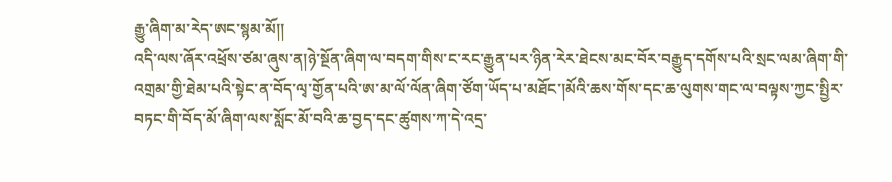རྒྱུ་ཞིག་མ་རེད་ཨང་སྙམ་མོ།།
འདི་ལས་ཞོར་འཕྲོས་ཙམ་ཞུས་ན།ཉེ་སྔོན་ཞིག་ལ་བདག་གིས་ང་རང་རྒྱུན་པར་ཉིན་རེར་ཐེངས་མང་བོར་བརྒྱུད་དགོས་པའི་སྲང་ལམ་ཞིག་གི་འགྲམ་གྱི་ཐེམ་པའི་སྟེང་ན་བོད་ལྭ་གྱོན་པའི་ཨ་མ་ལོ་ལོན་ཞིག་ཙོག་ཡོད་པ་མཐོང་།མོའི་ཆས་གོས་དང་ཆ་ལུགས་གང་ལ་བལྟས་ཀྱང་སྤྱིར་བཏང་གི་བོད་མོ་ཞིག་ལས་སློང་མོ་བའི་ཆ་བྱད་དང་ཚུགས་ཀ་དེ་འདྲ་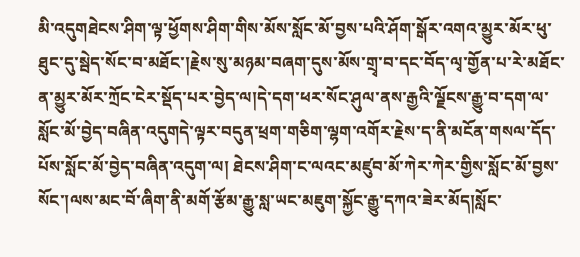མི་འདུགཐེངས་ཤིག་ལྟ་ཕྱོགས་ཤིག་གིས་མོས་སློང་མོ་བྱས་པའི་ཤོག་སྒོར་འགའ་མྱུར་མོར་ཕུ་ཐུང་དུ་སྦེད་སོང་བ་མཐོང་།རྗེས་སུ་མཉམ་བཞག་དུས་མོས་གྲྭ་བ་དང་བོད་ལྭ་གྱོན་པ་རེ་མཐོང་ན་མྱུར་མོར་ཀྲོང་ངེར་སྡོད་པར་བྱེད་ལ།དེ་དག་ཕར་སོང་ཤུལ་ནས་རྒྱའི་ལྗོངས་རྒྱུ་བ་དག་ལ་སློང་མོ་བྱེད་བཞིན་འདུགདེ་ལྟར་བདུན་ཕྲག་གཅིག་ལྷག་འགོར་རྗེས་ད་ནི་མངོན་གསལ་དོད་པོས་སློང་མོ་བྱེད་བཞིན་འདུག་ལ། ཐེངས་ཤིག་ང་ལའང་མཛུབ་མོ་ཀེར་ཀེར་གྱིས་སློང་མོ་བྱས་སོང་།ལས་མང་བོ་ཞིག་ནི་མགོ་རྩོམ་རྒྱུ་སླ་ཡང་མཇུག་སྐྱོང་རྒྱུ་དཀའ་ཟེར་མོད།སློང་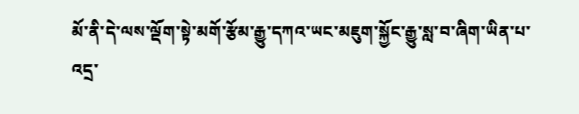མོ་ནི་དེ་ལས་ལྡོག་སྟེ་མགོ་རྩོམ་རྒྱུ་དཀའ་ཡང་མཇུག་སྐྱོང་རྒྱུ་སླ་བ་ཞིག་ཡིན་པ་འདྲ་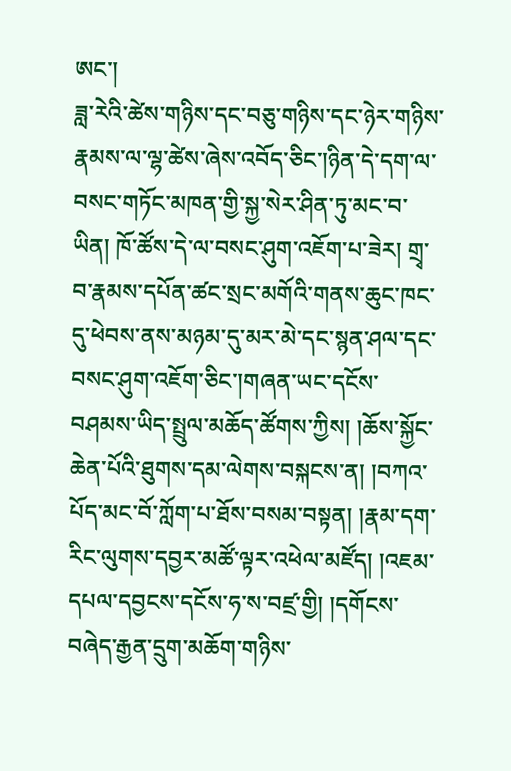ཨང་།
ཟླ་རེའི་ཚེས་གཉིས་དང་བཅུ་གཉིས་དང་ཉེར་གཉིས་རྣམས་ལ་ལྷ་ཚེས་ཞེས་འབོད་ཅིང་།ཉིན་དེ་དག་ལ་བསང་གཏོང་མཁན་གྱི་སྐྱ་སེར་ཤིན་ཏུ་མང་བ་ཡིན། ཁོ་ཚོས་དེ་ལ་བསང་ཤུག་འཇོག་པ་ཟེར། གྲྭ་བ་རྣམས་དཔོན་ཚང་སྲང་མགོའི་གནས་ཆུང་ཁང་དུ་ཕེབས་ནས་མཉམ་དུ་མར་མེ་དང་སྙན་ཤལ་དང་བསང་ཤུག་འཇོག་ཅིང་།གཞན་ཡང་དངོས་བཤམས་ཡིད་སྤྲུལ་མཆོད་ཚོགས་ཀྱིས། །ཆོས་སྐྱོང་ཆེན་པོའི་ཐུགས་དམ་ལེགས་བསྐངས་ན། །བཀའ་པོད་མང་བོ་ཀློག་པ་ཐོས་བསམ་བསྟན། །རྣམ་དག་རིང་ལུགས་དབྱར་མཚོ་ལྟར་འཕེལ་མཛོད། །འཇམ་དཔལ་དབྱངས་དངོས་ཧ་ས་བཛྲ་གྱི། །དགོངས་བཞེད་རྒྱན་དྲུག་མཆོག་གཉིས་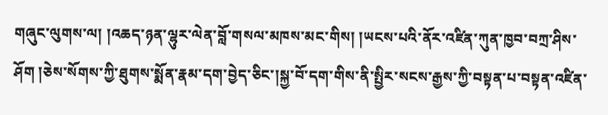གཞུང་ལུགས་ལ། །འཆད་ཉན་ལྷུར་ལེན་བློ་གསལ་མཁས་མང་གིས། །ཡངས་པའི་ནོར་འཛིན་ཀུན་ཁྱབ་བཀྲ་ཤིས་ཤོག །ཅེས་སོགས་ཀྱི་ཐུགས་སྨོན་རྣམ་དག་བྱེད་ཅིང་།སྐྱ་བོ་དག་གིས་ནི་སྤྱིར་སངས་རྒྱས་ཀྱི་བསྟན་པ་བསྟན་འཛིན་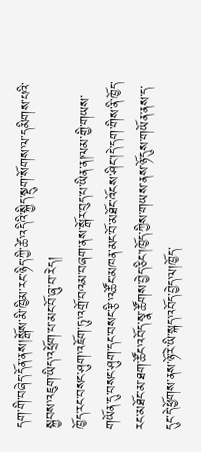དག་གི་བཞེད་དོན་ནས།སྒོས་མི་ཁྱིམ་རང་ཉིད་ཀྱི་ཚེ་འདིའི་སྐྱིད་སྡུག་སོགས་ལ་དམིགས་པའི་སྐྱབས་འཇུག་ཡིད་འཕྲོག་པ་མང་བོ་ཞུ་བ་རེད།
ཁྱོད་རང་བསང་ཤུག་འཇོག་ཏུ་འགྲོ་བའམ་བཞག་ནས་སྒོར་བུད་པ་ཡིན་ན།ལམ་གྱི་གཡས་གཡོན་དུ་བསང་ཤུག་དང་བསང་རྩི་འཚོང་མཁན་མང་བོ་མཐོང་འོངས་ཤིང་།དེ་དག་གིས་ནི་ཁྱོད་རང་མཐོང་མ་ཐག་ཚོང་འབོད་སྣ་ཚོགས་བྱེད་ཅིང་།ཁྱོད་ཀྱིས་གཡས་ནས་ཉོ་དུས་གཡོན་ནས་ད་དུང་དེ་ཕྱོགས་ནས་ཉོ་རེ་ཡི་སྐད་འབོད་བྱེད་ལ།ཁྱོད་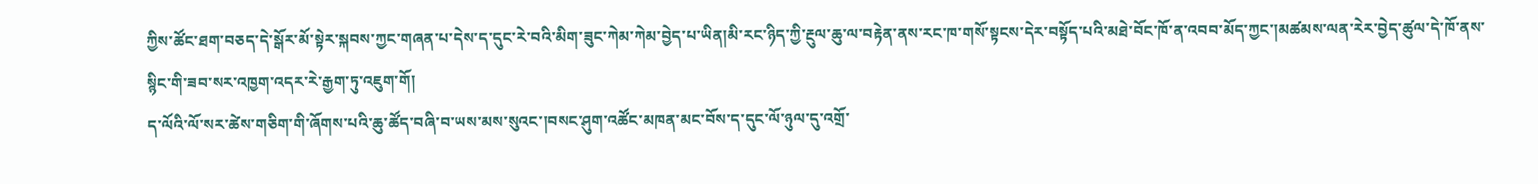ཀྱིས་ཚོང་ཐག་བཅད་དེ་སྒོར་མོ་སྟེར་སྐབས་ཀྱང་གཞན་པ་དེས་ད་དུང་རེ་བའི་མིག་ཟུང་ཀེམ་ཀེམ་བྱེད་པ་ཡིན།མི་རང་ཉིད་ཀྱི་རྔུལ་ཆུ་ལ་བརྟེན་ནས་རང་ཁ་གསོ་སྟངས་དེར་བསྟོད་པའི་མཐེ་བོང་ཁོ་ན་འབབ་མོད་ཀྱང་།མཚམས་ལན་རེར་བྱེད་ཚུལ་དེ་ཁོ་ནས་སྙིང་གི་ཟབ་སར་འཁྱག་འདར་རེ་རྒྱག་ཏུ་འཇུག་གོ།
ད་ལོའི་ལོ་སར་ཚེས་གཅིག་གི་ཞོགས་པའི་ཆུ་ཚོད་བཞི་བ་ཡས་མས་སུའང་།བསང་ཤུག་འཚོང་མཁན་མང་བོས་ད་དུང་ལོ་ཉུལ་དུ་འགྲོ་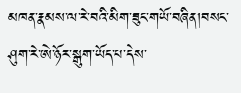མཁན་རྣམས་ལ་རེ་བའི་མིག་ཟུང་གཡོ་བཞིན།བསང་ཤུག་རེ་ཨེ་ཉོར་སྒུག་ཡོད་པ་དེས་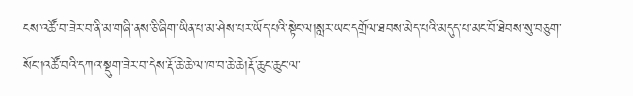ངས་འཚོ་བ་ཟེར་བ་ནི་མ་གཞི་ནས་ཅི་ཞིག་ཡིན་པ་མ་ཤེས་པར་ཡོད་པའི་སྟེང་ལ།སླར་ཡང་དགྲོལ་ཐབས་མེད་པའི་མདུད་པ་མང་བོ་ཐེབས་སུ་བཅུག་སོང་།འཚོ་བའི་དཀའ་སྡུག་ཟེར་བ་དེས་རྡོ་ཆེ་ཆེ་ལ་ཁ་བ་ཆེ་ཆེ།རྡོ་ཆུང་ཆུང་ལ་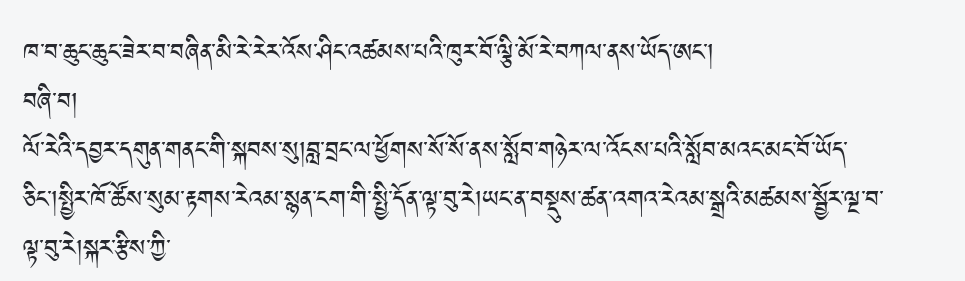ཁ་བ་ཆུང་ཆུང་ཟེར་བ་བཞིན་མི་རེ་རེར་འོས་ཤིང་འཚམས་པའི་ཁུར་བོ་ལྕི་མོ་རེ་བཀལ་ནས་ཡོད་ཨང་།
བཞི་བ།
ལོ་རེའི་དབྱར་དགུན་གནང་གི་སྐབས་སུ།བླ་བྲང་ལ་ཕྱོགས་སོ་སོ་ནས་སློབ་གཉེར་ལ་འོངས་པའི་སློབ་མའང་མང་བོ་ཡོད་ཅིང་།སྤྱིར་ཁོ་ཚོས་སུམ་རྟགས་རེའམ་སྙན་ངག་གི་སྤྱི་དོན་ལྟ་བུ་རེ།ཡང་ན་བསྡུས་ཚན་འགའ་རེའམ་སྒྲའི་མཚམས་སྦྱོར་ལྔ་བ་ལྟ་བུ་རེ།སྐར་རྩིས་ཀྱི་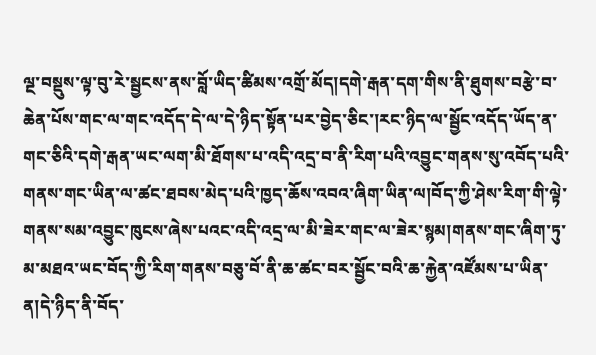ལྔ་བསྡུས་ལྟ་བུ་རེ་སྦྱངས་ནས་བློ་ཡིད་ཚིམས་འགྲོ་མོད།དགེ་རྒན་དག་གིས་ནི་ཐུགས་བརྩེ་བ་ཆེན་པོས་གང་ལ་གང་འདོད་དེ་ལ་དེ་ཉིད་སྟོན་པར་བྱེད་ཅིང་།རང་ཉིད་ལ་སྦྱོང་འདོད་ཡོད་ན་གང་ཅིའི་དགེ་རྒན་ཡང་ལག་མི་ཐོགས་པ་འདི་འདྲ་བ་ནི་རིག་པའི་འབྱུང་གནས་སུ་འབོད་པའི་གནས་གང་ཡིན་ལ་ཚང་ཐབས་མེད་པའི་ཁྱད་ཆོས་འབའ་ཞིག་ཡིན་ལ།བོད་ཀྱི་ཤེས་རིག་གི་ལྟེ་གནས་སམ་འབྱུང་ཁུངས་ཞེས་པའང་འདི་འདྲ་ལ་མི་ཟེར་གང་ལ་ཟེར་སྙམ།གནས་གང་ཞིག་ཏུ་མ་མཐའ་ཡང་བོད་ཀྱི་རིག་གནས་བཅུ་བོ་ནི་ཆ་ཚང་བར་སྦྱོང་བའི་ཆ་རྐྱེན་འཛོམས་པ་ཡིན་ན།དེ་ཉིད་ནི་བོད་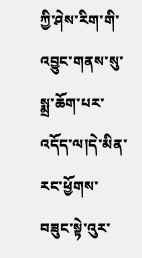ཀྱི་ཤེས་རིག་གི་འབྱུང་གནས་སུ་སྨྲ་ཆོག་པར་འདོད་ལ།དེ་མིན་རང་ཕྱོགས་བཟུང་སྟེ་འུར་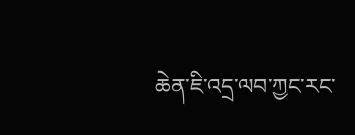ཆེན་ཇི་འདྲ་ལབ་ཀྱང་རང་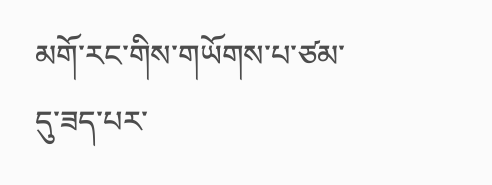མགོ་རང་གིས་གཡོགས་པ་ཙམ་དུ་ཟད་པར་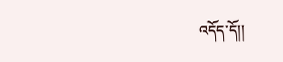འདོད་དོ།།